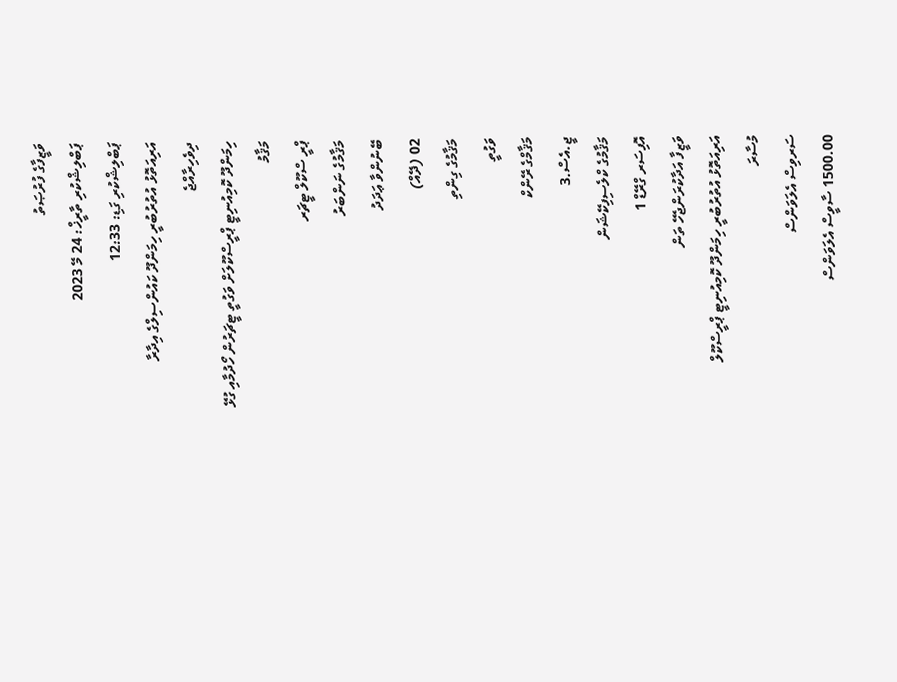ވަޒީފާގެ ފުރުޞަތު
ޕަބްލިޝްކުރި ތާރީޚް: 24 މޭ 2023
ޕަބްލިޝްކުރި ގަޑި: 12:33
އަރިއަތޮޅު އުތުރުބުރީ ހިމަންދޫ ކައުންސިލްގެ އިދާރާ
ދިވެހިރާއްޖެ
ހިމަންދޫ ކޮމިއުނިޓީ ޕްރީސްކޫލަށް ވަގުތީ ޓީޗަރުން ހޯދުމާއި ގުޅޭ
މަޤާމު
ޕްރީ ސްކޫލް ޓީޗަރ
މަޤާމުގެ ނަންބަރު
ބޭނުންވާ ޢަދަދު
02 (ދޭއް)
މަޤާމުގެ ގިންތި
ވަގުތީ
މަޤާމްގެ ރޭންކް
ޖީ.އެސް.3
މަޤާމުގެ ކްލެސިފިކޭޝަން
އޮފިސަރ ގްރޭޑް 1
ވަޒީފާ އަދާކުރަންޖެހޭ ތަން
އަރިއަތޮޅު އުތުރުބުރީ ހިމަންދޫ ކޮމިއުނިޓީ ޕްރީސްކޫލް
މުސާރަ
ސަރވިސް އެލަވަންސް
1500.00 ސާވީސް އެލަވަންސް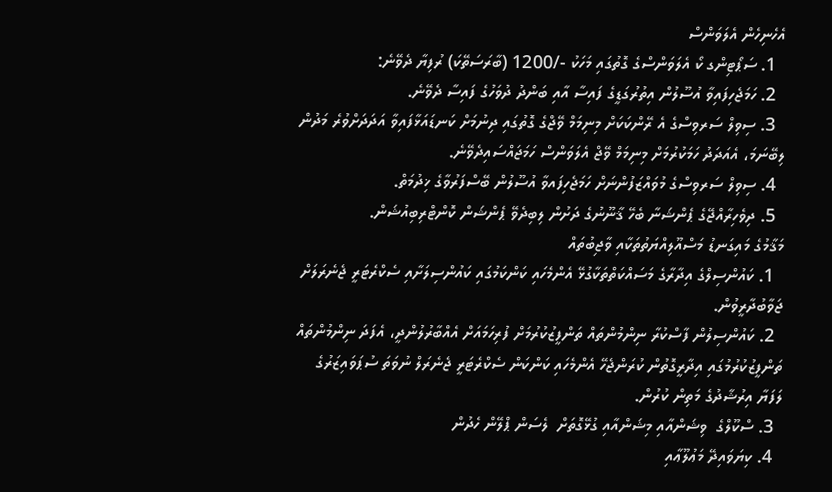އެހެނިހެން އެލަވަންސް
  1. ސަޕޯޓިންގ ކޯ އެލަވަންސްގެ ގޮތުގައި މަހަކު -/1200 (ބާރަސަތޭކަ) ރުފިޔާ ދެވޭނެ:
  2. ހަމަޖެހިފައިވާ އުސޫލުން އިތުރުގަޑީގެ ފައިސާ އާއި ބަންދު ދުވަހުގެ ފައިސާ ދެވޭނެ.
  3. ސިވިލް ސަރވިސްގެ އެ ރޭންކަކަށް މިނިމަމް ވޭޖްގެ ގޮތުގައި ދިނުމަށް ކަނޑައަޅާފައިވާ އަދަދަށްވުރެ މަދުން ލިބޭނަމަ، އެއަދަދު ހަމަކުރުމަށް މިނިމަމް ވޭޖް އެލަވަންސް ހަމަޖައްސައިދެވޭނެ.
  4. ސިވިލް ސަރވިސްގެ މުވައްޒަފުންނަށް ހަމަޖެހިފައވާ އުސޫލުން ބޭސްފަރުވާގެ ޚިދުމަތް.
  5. ދިވެހިރާއްޖޭގެ ޕެންޝަނާ ބެހޭ ޤާނޫނުގެ ދަށުން ލިބިދެވޭ ޕެންޝަން ކޮންޓްރިބިއުޝަން.
މަޤާމުގެ މައިގަނޑު މަސްއޫލިއްޔަތުތަކާއި ވާޖިބުތައް
  1. ކައުންސިލްގެ އިދާރާގެ މަސައްކަތްތަކާގުޅޭ އެންމެހައި ކަންކަމުގައި ކައުންސިލަށާއި ސެކްރެޓަރީ ޖެނެރަލަށް ޖަވާބުދާރީވުން.
  2. ކައުންސިލުން ފާސްކުރާ ނިންމުންތައް ތަންފީޒުކުރުމަށް ފުރިހަމައަށް އެއްބާރުލުންދީ، އެފަދަ ނިންމުންތައް ތަންފީޒުކުރުމުގައި އިދާރީގޮތުން ކުރަންޖެހޭ އެންމެހައި ކަންކަން ސެކްރެޓަރީ ޖެނެރަލް ނުވަތަ ސުޕަވައިޒަރުގެ ލަފަޔާ އިރުޝާދުގެ މަތިން ކުރުން.
  3. ސްކޫލްގެ  ވިޝަންއާއި މިޝަންއާއި ގުޅޭގޮތަށް  ލެސަން ޕްލޭން ހެދުން
  4. ކިޔަވައިދޭ މަޢުލޫޢާއި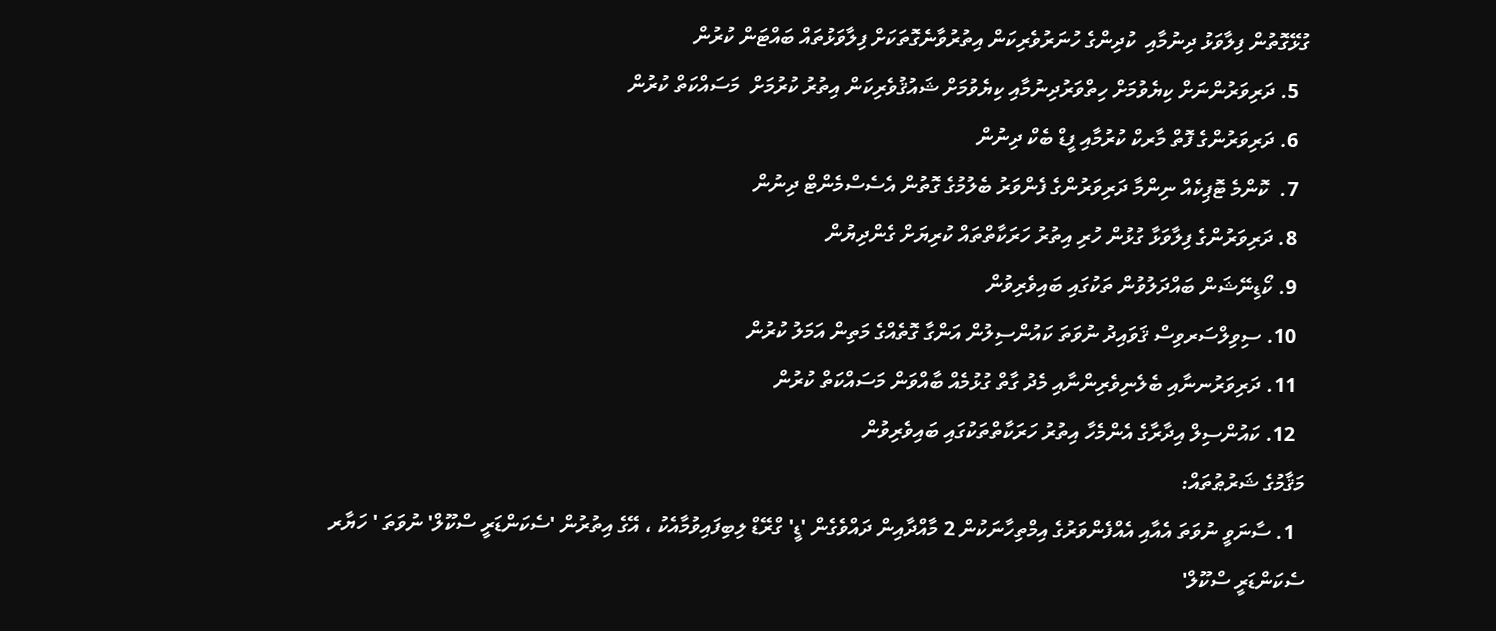ގުޅޭގޮތުން ފިލާވަޅު ދިނުމާއި  ކުދިންގެ ހުނަރުވެރިކަން އިތުރުވާނެގޮތަކަށް ފިލާވަޅުތައް ބައްޓަން ކުރުން
  5. ދަރިވަރުންނަށް ކިޔެވުމަށް ހިތްވަރުދިނުމާއި ކިޔެވުމަށް ޝައުޤުވެރިކަން އިތުރު ކުރުމަށް  މަސައްކަތް ކުރުން
  6. ދަރިވަރުންގެ ފޮތް މާރކް ކުރުމާއި ފީޑް ބެކް ދިނުން
  7.  ކޮންމެ ޓޮޕިކެއް ނިންމާ ދަރިވަރުންގެ ފެންވަރު ބެލުމުގެ ގޮތުން އެސެސްމެންޓް ދިނުން
  8. ދަރިވަރުންގެ ފިލާވަޅާ ގުޅުން ހުރި އިތުރު ހަރަކާތްތައް ކުރިޔަށް ގެންދިޔުން
  9. ކޯޑިނޭޝަން ބައްދަލުވުން ތަކުގައި ބައިވެރިވުން
  10. ސިވިލްސަރވިސް ޤަވައިދު ނުވަތަ ކައުންސިލުން އަންގާ ގޮތެއްގެ މަތިން އަމަލު ކުރުން
  11. ދަރިވަރުނނާއި ބެލެނިވެރިންނާއި މެދު ގާތް ގުޅުމެއް ބާއްވަން މަސައްކަތް ކުރުން
  12. ކައުންސިލް އިދާރާގެ އެންމެހާ އިތުރު ހަރަކާތްތަކުގައި ބައިވެރިވުން
މަޤާމުގެ ޝަރުޠުތައް:
  1. ސާނަވީ ނުވަތަ އެއާއި އެއްފެންވަރުގެ އިމްތިހާނަކުން 2 މާއްދާއިން ދައްވެގެން 'ޑީ' ގްރޭޑް ލިބިފައިވުމާއެކު ، އޭގެ އިތުރުން 'ސެކަންޑަރީ ސްކޫލް' ނުވަތަ ' ހަޔާރ ސެކަންޑަރީ ސްކޫލް'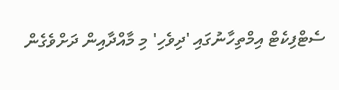ސެޓްފިކެޓް އިމްތިހާނުގައި 'ދިވެހި' މި މާއްދާއިން ދަށްވެގެން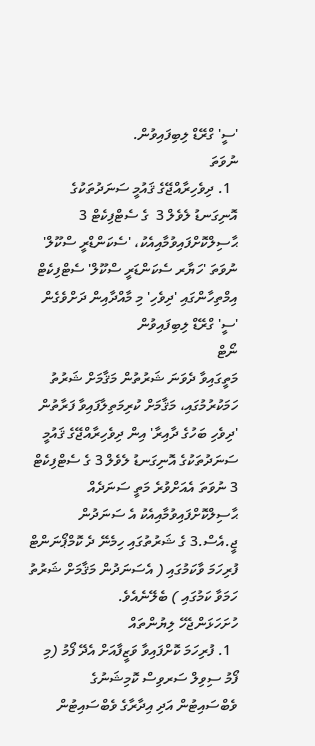'ސީ' ގްރޭޑް ލިބިފައިވުން.
ނުވަތަ
  1. ދިވެހިރާއްޖޭގެ ޤައުމީ ސަނަދުތަކުގެ އޮނިގަނޑު ލެވެލް 3  ގެ ސެޓްފިކެޓް 3 ޙާސިލްކޮށްފައިވުމާއިއެކު، 'ސެކަންޑްރީ ސްކޫލް' ނުވަތަ 'ހަޔާރ ސެކަންޑަރީ ސްކޫލް' ސެޓްފިކެޓް އިމްތިހާންގައި 'ދިވެހި' މި މާއްދާއިން ދަށްވެގެން 'ސީ' ގްރޭޑް ލިބިފައިވުން
ނޯޓް
މަތީގައިވާ ދެވަނަ ޝަރުތުން މަޤާމަށް ޝަރުތު ހަމަކުރުމުގައި، މަޤާމަށް ކުރިމަތިލާފައިވާ ފަރާތުން 'ދިވެހި ބަހުގެ ދާއިރާ' އިން ދިވެހިރާއްޖޭގެ ޤައުމީ ސަނަދުތަކުގެ އޮނިގަނޑު ލެވެލް 3 ގެ ސެޓްފިކެޓް 3 ނުވަތަ އެއަށްވުރެ މަތީ ސަނަދެއް ޙާސިލްކޮށްފައިވުމާއިއެކު އެ ސަނަދުން ޖީ.އެސް.3 ގެ ޝަރުތުގައި ހިމެނޭ ދެ ކޮމްޕޯނަންޓް ފުރިހަމަ ވާކަމުގައި ( އެސަނަދުން މަޤާމަށް ޝަރުތު ހަމަވާ ކަމުގައި ) ބެލޭނެއެވެ.
ހުށަހަޅަންޖެހޭ ލިޔުންތައް
  1. ފުރިހަމަ ކޮށްފައިވާ ވަޒީފާއަށް އެދޭ ފޯމު (މި ފޯމު ސިވިލް ސަރވިސް ކޮމިޝަނުގެ ވެބްސައިޓުން އަދި އިދާރާގެ ވެބްސައިޓުން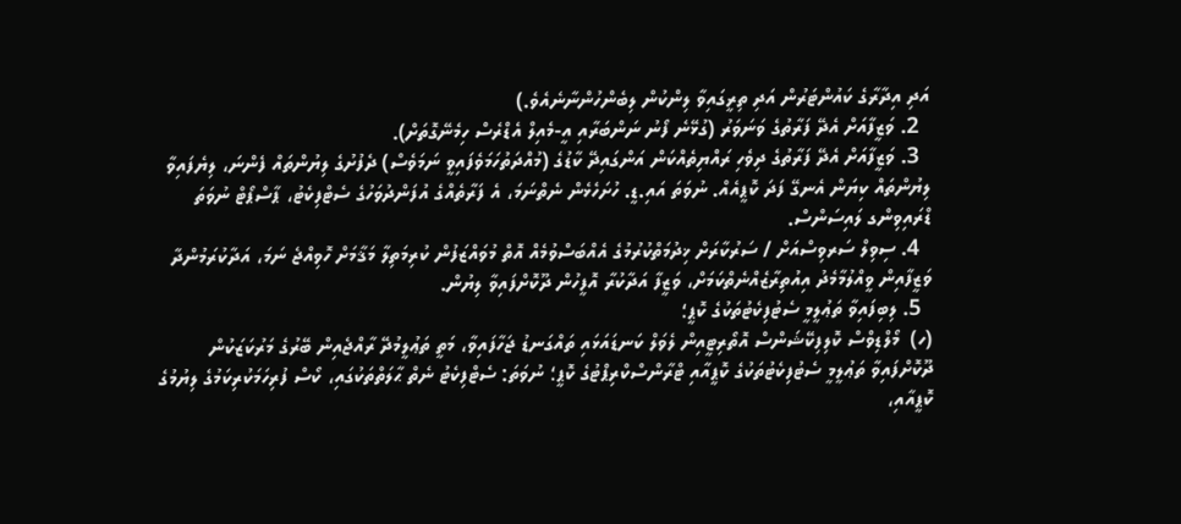އަދި އިދާރާގެ ކައުންޓަރުން އަދި ތިރީގައިވާ ލިންކުން ލިބެންހުންނާނެއެވެ.)
  2. ވަޒީފާއަށް އެދޭ ފަރާތުގެ ވަނަވަރު (ގުޅޭނެ ފޯނު ނަންބަރާއި އީ-މެއިލް އެޑްރެސް ހިމެނޭގޮތަށް).
  3. ވަޒީފާއަށް އެދޭ ފަރާތުގެ ދިވެހި ރައްޔިތެއްކަން އަންގައިދޭ ކާޑުގެ (މުއްދަތުހަމަވެފައިވީ ނަމަވެސް) ދެފުށުގެ ލިޔުންތައް ފެންނަ، ލިޔެފައިވާ ލިޔުންތައް ކިޔަން އެނގޭ ފަދަ ކޮޕީއެއް. ނުވަތަ އައި.ޑީ. ހުށަހެޅެން ނެތްނަމަ، އެ ފަރާތެއްގެ އުފަންދުވަހުގެ ސެޓްފިކެޓު، ޕާސްޕޯޓް ނުވަތަ ޑްރައިވިންގ ލައިސަންސް.
  4. ސިވިލް ސަރވިސްއަށް / ސަރުކާރަށް ޚިދުމަތްކުރުމުގެ އެއްބަސްވުމެއް އޮތް މުވައްޒަފުން ކުރިމަތިލާ މަޤާމަށް ހޮވިއްޖެ ނަމަ، އަދާކުރަމުންދާ ވަޒީފާއިން ވީއްލުމާމެދު އިއުތިރާޒެއްނެތްކަމަށް، ވަޒީފާ އަދާކުރާ އޮފީހުން ދޫކޮށްފައިވާ ލިޔުން.
  5. ލިބިފައިވާ ތަޢުލީމީ ސެޓުފިކެޓުތަކުގެ ކޮޕީ؛
(ހ)  މޯލްޑިވްސް ކޮލިފިކޭޝަންސް އޮތޯރިޓީއިން ލެވަލް ކަނޑައަޅައި ތައްގަނޑު ޖަހާފައިވާ، މަތީ ތަޢުލީމުދޭ ރާއްޖެއިން ބޭރުގެ މަރުކަޒަކުން ދޫކޮށްފައިވާ ތަޢުލީމީ ސެޓުފިކެޓުތަކުގެ ކޮޕީއާއި ޓްރާންސްކްރިޕްޓުގެ ކޮޕީ؛ ނުވަތަ: ސެޓްފިކެޓު ނެތް ޙާލަތްތަކުގައި، ކޯސް ފުރިހަމަކުރިކަމުގެ ލިޔުމުގެ ކޮޕީއާއި،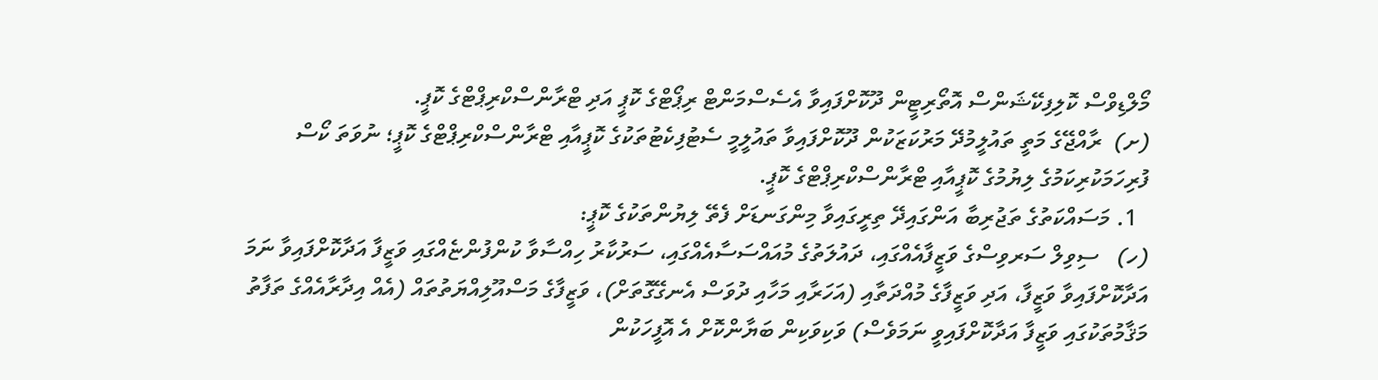މޯލްޑިވްސް ކޮލިފިކޭޝަންސް އޮތޯރިޓީން ދޫކޮށްފައިވާ އެސެސްމަންޓް ރިޕޯޓްގެ ކޮޕީ އަދި ޓްރާންސްކްރިޕްޓްގެ ކޮޕީ.
(ށ)  ރާއްޖޭގެ މަތީ ތައުލީމުދޭ މަރުކަޒަކުން ދޫކޮށްފައިވާ ތައުލީމީ ސެޓުފިކެޓުތަކުގެ ކޮޕީއާއި ޓްރާންސްކްރިޕްޓްގެ ކޮޕީ؛ ނުވަތަ ކޯސް ފުރިހަމަކުރިކަމުގެ ލިޔުމުގެ ކޮޕީއާއި ޓްރާންސްކްރިޕްޓްގެ ކޮޕީ.
  1. މަސައްކަތުގެ ތަޖުރިބާ އަންގައިދޭ ތިރީގައިވާ މިންގަނޑަށް ފެތޭ ލިޔުންތަކުގެ ކޮޕީ:
(ހ)   ސިވިލް ސަރވިސްގެ ވަޒީފާއެއްގައި، ދައުލަތުގެ މުއައްސަސާއެއްގައި، ސަރުކާރު ހިއްސާވާ ކުންފުންޏެއްގައި ވަޒީފާ އަދާކޮށްފައިވާ ނަމަ އަދާކޮށްފައިވާ ވަޒީފާ، އަދި ވަޒީފާގެ މުއްދަތާއި (އަހަރާއި މަހާއި ދުވަސް އެނގޭގޮތަށް)، ވަޒީފާގެ މަސްއޫލިއްޔަތުތައް (އެއް އިދާރާއެއްގެ ތަފާތު މަޤާމުތަކުގައި ވަޒީފާ އަދާކޮށްފައިވީ ނަމަވެސް) ވަކިވަކިން ބަޔާންކޮށް އެ އޮފީހަކުން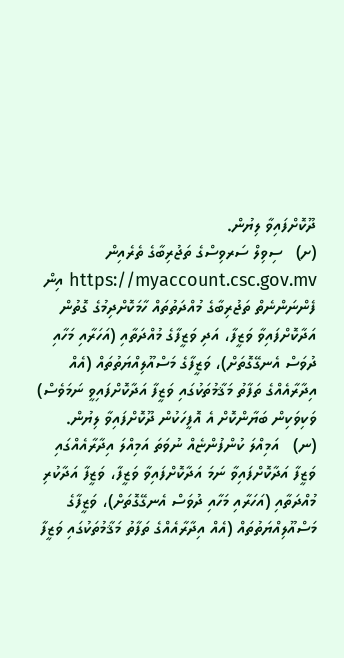ދޫކޮށްފައިވާ ލިޔުން.
(ށ)   ސިވިލް ސަރވިސްގެ ތަޖުރިބާގެ ތެރެއިން https://myaccount.csc.gov.mv އިން ފެންނަންނެތް ތަޖުރިބާގެ މުއްދަތުތައް ހާމަކޮށްދިމުގެ ގޮތުން އަދާކޮށްފައިވާ ވަޒީފާ، އަދި ވަޒީފާގެ މުއްދަތާއި (އަހަރާއި މަހާއި ދުވަސް އެނގޭގޮތަށް)، ވަޒީފާގެ މަސްއޫލިއްޔަތުތައް (އެއް އިދާރާއެއްގެ ތަފާތު މަޤާމުތަކުގައި ވަޒީފާ އަދާކޮށްފައިވީ ނަމަވެސް) ވަކިވަކިން ބަޔާންކޮށް އެ އޮފީހަކުން ދޫކޮށްފައިވާ ލިޔުން.
(ނ)   އަމިއްލަ ކުންފުންޏެއް ނުވަތަ އަމިއްލަ އިދާރާއެއްގައި ވަޒީފާ އަދާކޮށްފައިވާ ނަމަ އަދާކޮށްފައިވާ ވަޒީފާ، ވަޒީފާ އަދާކުރި މުއްދަތާއި (އަހަރާއި މަހާއި ދުވަސް އެނގޭގޮތަށް)، ވަޒީފާގެ މަސްއޫލިއްޔަތުތައް (އެއް އިދާރާއެއްގެ ތަފާތު މަޤާމުތަކުގައި ވަޒީފާ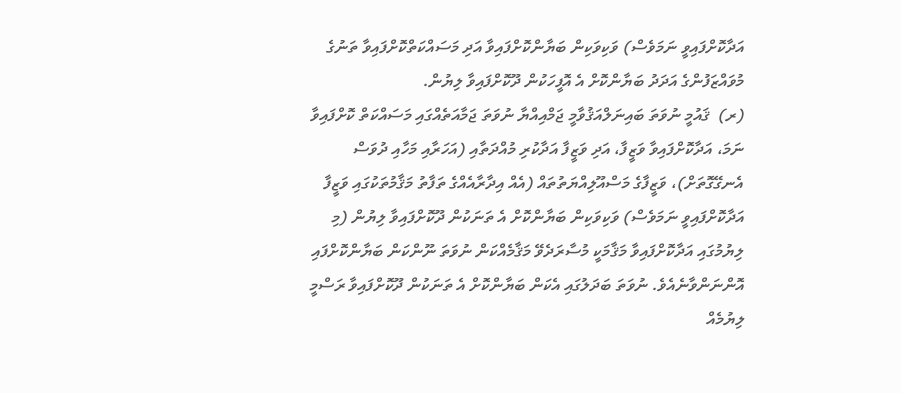އަދާކޮށްފައިވީ ނަމަވެސް) ވަކިވަކިން ބަޔާންކޮށްފައިވާ އަދި މަސައްކަތްކޮށްފައިވާ ތަނުގެ މުވައްޒަފުންގެ އަދަދު ބަޔާންކޮށް އެ އޮފީހަކުން ދޫކޮށްފައިވާ ލިޔުން.
(ރ)  ޤައުމީ ނުވަތަ ބައިނަލްއަޤުވާމީ ޖަމްއިއްޔާ ނުވަތަ ޖަމާއަތެއްގައި މަސައްކަތް ކޮށްފައިވާ ނަމަ، އަދާކޮށްފައިވާ ވަޒީފާ، އަދި ވަޒީފާ އަދާކުރި މުއްދަތާއި (އަހަރާއި މަހާއި ދުވަސް އެނގޭގޮތަށް)، ވަޒީފާގެ މަސްއޫލިއްޔަތުތައް (އެއް އިދާރާއެއްގެ ތަފާތު މަޤާމުތަކުގައި ވަޒީފާ އަދާކޮށްފައިވީ ނަމަވެސް) ވަކިވަކިން ބަޔާންކޮށް އެ ތަނަކުން ދޫކޮށްފައިވާ ލިޔުން (މި ލިޔުމުގައި އަދާކޮށްފައިވާ މަޤާމަކީ މުސާރަދެވޭ މަޤާމެއްކަން ނުވަތަ ނޫންކަން ބަޔާންކޮށްފައި އޮންނަންވާނެއެވެ. ނުވަތަ ބަދަލުގައި އެކަން ބަޔާންކޮށް އެ ތަނަކުން ދޫކޮށްފައިވާ ރަސްމީ ލިޔުމެއް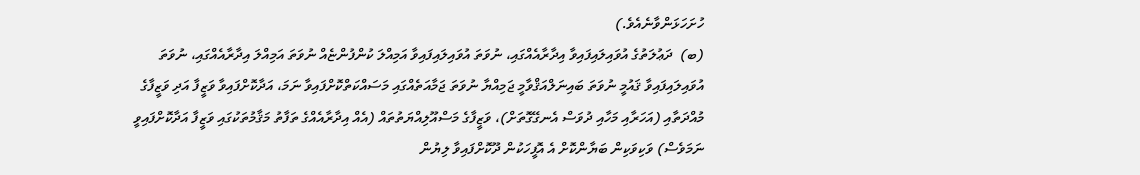ހުށަހަޅަންވާނެއެވެ.)
(ބ)  ދަޢުލަތުގެ އުވައިލައިފައިވާ އިދާރާއެއްގައި، ނުވަތަ އުވައިލައިފައިވާ އަމިއްލަ ކުންފުންޏެއް ނުވަތަ އަމިއްލަ އިދާރާއެއްގައި، ނުވަތަ އުވައިލައިފައިވާ ޤައުމީ ނުވަތަ ބައިނަލްއަޤްވާމީ ޖަމިއްޔާ ނުވަތަ ޖަމާއަތެއްގައި މަސައްކަތްކޮށްފައިވާ ނަމަ، އަދާކޮށްފައިވާ ވަޒީފާ އަދި ވަޒީފާގެ މުއްދަތާއި (އަހަރާއި މަހާއި ދުވަސް އެނގޭގޮތަށް)، ވަޒީފާގެ މަސްއޫލިއްޔަތުތައް (އެއް އިދާރާއެއްގެ ތަފާތު މަޤާމުތަކުގައި ވަޒީފާ އަދާކޮށްފައިވީ ނަމަވެސް) ވަކިވަކިން ބަޔާންކޮށް އެ އޮފީހަކުން ދޫކޮށްފައިވާ ލިޔުން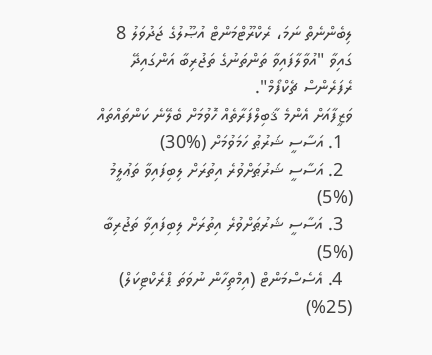ލިބެންނެތް ނަމަ، ރެކްރޫޓްމަންޓް އުޞޫލުގެ ޖަދުވަލު 8 ގައިވާ "އުވާލާފައިވާ ތަންތަނުގެ ތަޖުރިބާ އަންގައިދޭ ރެފަރެންސް ޗެކްފޯމް".
ވަޒީފާއަށް އެންމެ ޤާބިލްފަރާތެއް ހޮވުމަށް ބެލޭނެ ކަންތައްތައް
  1. އަސާސީ ޝަރުޠު ހަމަވުމަށް (%30)
  2. އަސާސީ ޝަރުޠަށްވުރެ އިތުރަށް ލިބިފައިވާ ތަޢުލީމު (%5)
  3. އަސާސީ ޝަރުޠަށްވުރެ އިތުރަށް ލިބިފައިވާ ތަޖުރިބާ (%5)
  4. އެސެސްމަންޓް (އިމްތިހާން ނުވަތަ ޕްރެކްޓިކަލް) (25%)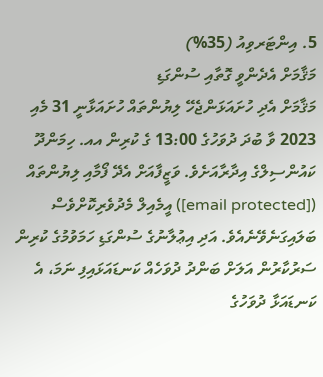5. އިންޓަރވިއު (35%)
މަޤާމަށް އެދެންވީ ގޮތާއި ސުންގަޑި
މަޤާމަށް އެދި ހުށައަޅަންޖެހޭ ލިޔުންތައް ހުށައަޅާނީ 31 މެއި 2023 ވާ ބުދަ ދުވަހުގެ 13:00 ގެ ކުރިން އއ. ހިމަންދޫ ކައުންސިލްގެ އިދާރާއަށެވެ. ވަޒީފާއަށް އެދޭ ފޯމާއި ލިޔުންތައް ([email protected]) އީމެއިލް މެދުވެރިކޮށްވެސް ބަލައިގަނެވޭނެއެވެ. އަދި އިޢުލާނުގެ ސުންގަޑި ހަމަވުމުގެ ކުރިން ސަރުކާރުން އަލަށް ބަންދު ދުވަހެއް ކަނޑައަޅައިފި ނަމަ، އެ ކަނޑައަޅާ ދުވަހުގެ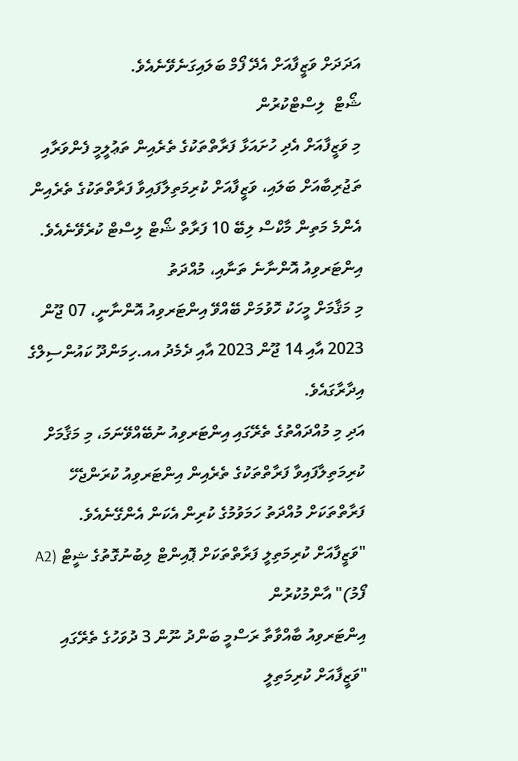އަދަދަށް ވަޒީފާއަށް އެދޭ ފޯމް ބަލައިގަނެވޭނެއެވެ.
ޝޯޓް  ލިސްޓްކުރުން
މި ވަޒީފާއަށް އެދި ހުށައަޅާ ފަރާތްތަކުގެ ތެރެއިން ތަޢުލީމީ ފެންވަރާއި ތަޖުރިބާއަށް ބަލައި، ވަޒީފާއަށް ކުރިމަތިލާފައިވާ ފަރާތްތަކުގެ ތެރެއިން އެންމެ މަތިން މާކްސް ލިބޭ 10 ފަރާތް ޝޯޓް ލިސްޓް ކުރެވޭނެއެވެ.
އިންޓަރވިއު އޮންނާނެ ތަނާއި، މުއްދަތު
މި މަޤާމަށް މީހަކު ހޮވުމަށް ބޭއްވޭ އިންޓަރވިއު އޮންނާނީ، 07 ޖޫން 2023 އާއި 14 ޖޫން 2023 އާއި ދެމެދު އއ.ހިމަންދޫ ކައުންސިލްގެ އިދާރާގައެވެ.
އަދި މި މުއްދައްތުގެ ތެރޭގައި އިންޓަރވިއު ނުބޭއްވޭނަމަ، މި މަޤާމަށް ކުރިމަތިލާފައިވާ ފަރާތްތަކުގެ ތެރެއިން އިންޓަރވިއު ކުރަންޖެހޭ ފަރާތްތަކަށް މުއްދަތު ހަމަވުމުގެ ކުރިން އެކަން އެންގޭނެއެވެ.
"ވަޒީފާއަށް ކުރިމަތިލީ ފަރާތްތަކަށް ޕޮއިންޓް ލިބުނުގޮތުގެ ޝީޓް (A2 ފޯމު)" އާންމުކުރުން
އިންޓަރވިއު ބާއްވާތާ ރަސްމީ ބަންދު ނޫން 3 ދުވަހުގެ ތެރޭގައި "ވަޒީފާއަށް ކުރިމަތިލީ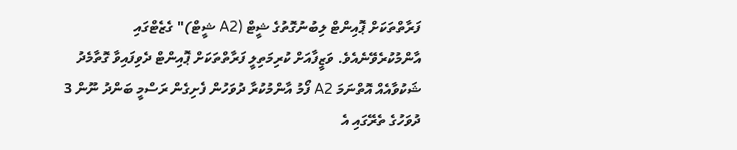ފަރާތްތަކަށް ޕޮއިންޓް ލިބުނުގޮތުގެ ޝީޓް (A2 ޝީޓް)" ގެޒެޓްގައި އާންމުކުރެވޭނެއެވެ. ވަޒީފާއަށް ކުރިމަތިލީ ފަރާތްތަކަށް ޕޮއިންޓް ދެވިފައިވާ ގޮތާމެދު ޝަކުވާއެއް އޮތްނަމަ A2 ފޯމު އާންމުކުރާ ދުވަހުން ފެށިގެން ރަސްމީ ބަންދު ނޫން 3 ދުވަހުގެ ތެރޭގައި އެ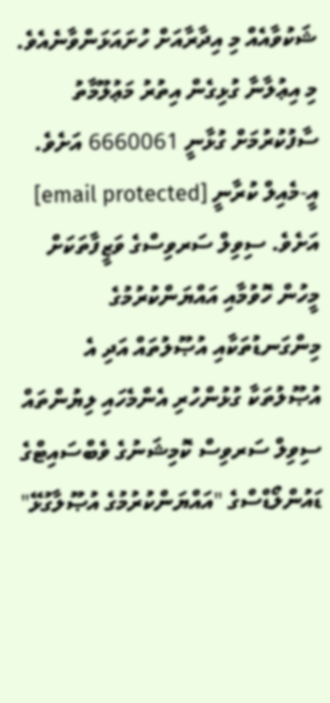ޝަކުވާއެއް މި އިދާރާއަށް ހުށައަޅަންވާނެއެވެ.
މި އިޢުލާނާ ގުޅިގެން އިތުރު މަޢުލޫމާތު ސާފުކުރުމަށް ގުޅާނީ 6660061 އަށެވެ. އީ-މެއިލް ކުރާނީ [email protected] އަށެވެ. ސިވިލް ސަރވިސްގެ ވަޒީފާތަކަށް މީހުން ހޮވުމާއި އައްޔަންކުރުމުގެ މިންގަނޑުތަކާއި އުޞޫލުތައް އަދި އެ އުޞޫލުތަކާ ގުޅުންހުރި އެންމެހައި ލިޔުންތައް ސިވިލް ސަރވިސް ކޮމިޝަނުގެ ވެބްސައިޓްގެ ޑައުންލޯޑްސްގެ "އައްޔަންކުރުމުގެ އުޞޫލާގުޅޭ"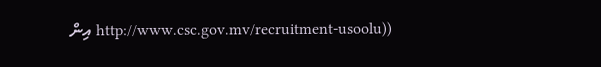((http://www.csc.gov.mv/recruitment-usoolu އިން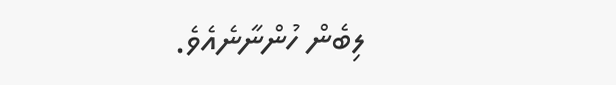ލިބެން ހުންނާނެއެވެ.